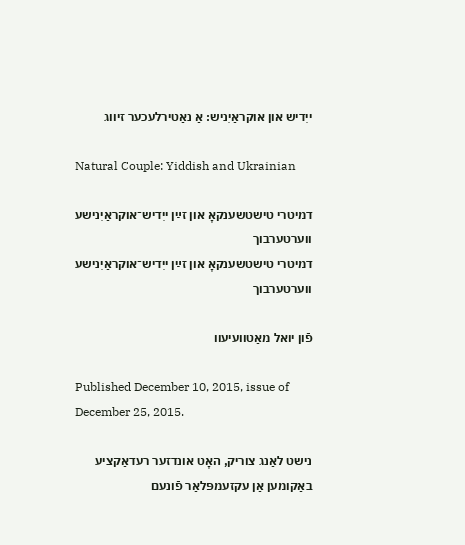ייִדיש און אוקראַיִניש: אַ נאַטירלעכער זיווג

Natural Couple: Yiddish and Ukrainian

דמיטרי טישטשענקאָ און זײַן ייִדיש־אוקראַיִנישע ווערטערבוך
דמיטרי טישטשענקאָ און זײַן ייִדיש־אוקראַיִנישע ווערטערבוך

פֿון יואל מאַטוועיעוו

Published December 10, 2015, issue of December 25, 2015.

נישט לאַנג צוריק, האָט אונדזער רעדאַקציע באַקומען אַן עקזעמפּלאַר פֿונעם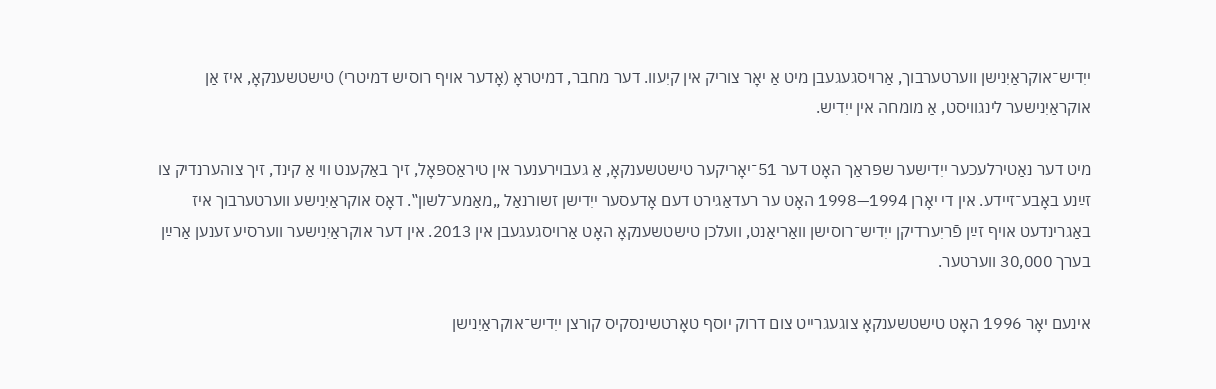ייִדיש־אוקראַיִנישן ווערטערבוך, אַרויסגעגעבן מיט אַ יאָר צוריק אין קיִעוו. דער מחבר, דמיטראָ (אָדער אויף רוסיש דמיטרי) טישטשענקאָ, איז אַן אוקראַיִנישער לינגוויסט, אַ מומחה אין ייִדיש.

מיט דער נאַטירלעכער ייִדישער שפּראַך האָט דער 51־יאָריקער טישטשענקאָ, אַ געבוירענער אין טיראַספּאָל, זיך באַקענט ווי אַ קינד, זיך צוהערנדיק צו זײַנע באָבע־זיידע. אין די יאָרן 1994—1998 האָט ער רעדאַגירט דעם אָדעסער ייִדישן זשורנאַל „מאַמע־לשון‟. דאָס אוקראַיִנישע ווערטערבוך איז באַגרינדעט אויף זײַן פֿריִערדיקן ייִדיש־רוסישן וואַריאַנט, וועלכן טישטשענקאָ האָט אַרויסגעגעבן אין 2013. אין דער אוקראַיִנישער ווערסיע זענען אַרײַן בערך 30,000 ווערטער.

אינעם יאָר 1996 האָט טישטשענקאָ צוגעגרייט צום דרוק יוסף טאָרטשינסקיס קורצן ייִדיש־אוקראַיִנישן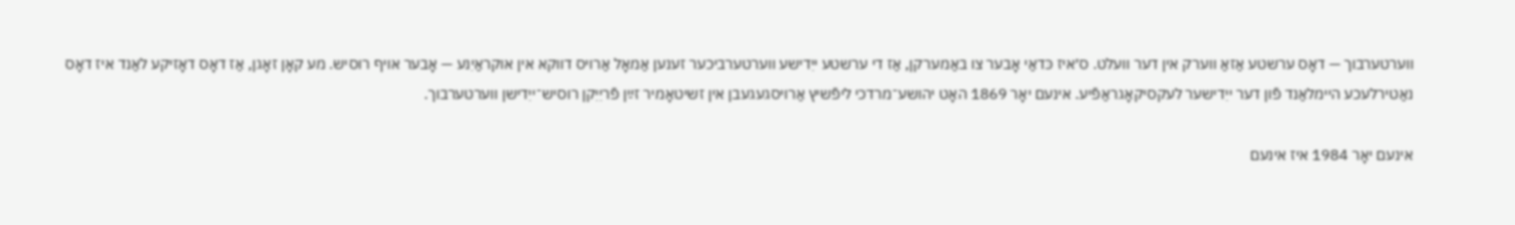ווערטערבוך — דאָס ערשטע אַזאַ ווערק אין דער וועלט. ס׳איז כּדאַי אָבער צו באַמערקן, אַז די ערשטע ייִדישע ווערטערביכער זענען אַמאָל אַרויס דווקא אין אוקראַיִנע — אָבער אויף רוסיש. מע קאָן זאָגן, אַז דאָס דאָזיקע לאַנד איז דאָס נאַטירלעכע היימלאַנד פֿון דער ייִדישער לעקסיקאָגראַפֿיע. אינעם יאָר 1869 האָט יהושע־מרדכי ליפֿשיץ אַרויסגעגעבן אין זשיטאָמיר זײַן פֿריִיִקן רוסיש־ייִדישן ווערטערבוך.

אינעם יאָר 1984 איז אינעם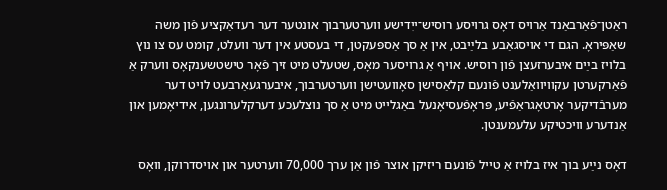ראַטן־פֿאַרבאַנד אַרויס דאָס גרויסע רוסיש־ייִדישע ווערטערבוך אונטער דער רעדאַקציע פֿון משה שאַפּיראָ. הגם די אויסגאַבע בלײַבט, אין אַ סך אַספּעקטן, די בעסטע אין דער וועלט, קומט עס צו נוץ בלויז בײַם איבערזעצן פֿון רוסיש. אויף אַ גרויסער מאָס, שטעלט מיט זיך פֿאָר טישטשענקאָס ווערק אַ פֿאַרקערטן עקוויוואַלענט פֿונעם קלאַסישן סאָוועטישן ווערטערבוך, איבערגעאַרבעט לויט דער מערבֿדיקער אָרטאָגראַפֿיע, פּראָפֿעסיאָנעל באַגלייט מיט אַ סך נוצלעכע דערקלערונגען, אידיאָמען און אַנדערע וויכטיקע עלעמענטן.

דאָס נײַע בוך איז בלויז אַ טייל פֿונעם ריזיקן אוצר פֿון אַן ערך 70,000 ווערטער און אויסדרוקן, וואָס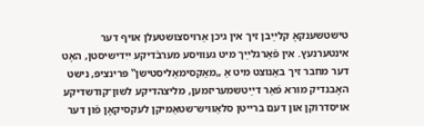טישטשענקאָ קלײַבן זיך אין גיכן אַרויסצושטעלן אויף דער אינטערנעץ. אין פֿאַרגלײַך מיט געוויסע מערבֿדיקע ייִדישיסטן, האָט דער מחבר זיך באַנוצט מיט אַ „מאַקסימאַליסטישן‟ פּרינציפּ, נישט האָבנדיק מורא פֿאַר דײַטשמעריזמען, מליצהדיקע לשון־קודשדיקע אויסדרוקן און דעם ברייטן סלאַוויש־שטאַמיקן לעקסיקאָן פֿון דער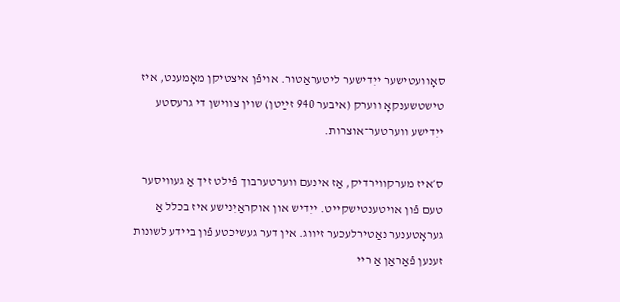סאָוועטישער ייִדישער ליטעראַטור. אויפֿן איצטיקן מאָמענט, איז טישטשענקאָ ווערק (איבער 940 זײַטן) שוין צווישן די גרעסטע ייִדישע ווערטער־אוצרות.

ס׳איז מערקווירדיק, אַז אינעם ווערטערבוך פֿילט זיך אַ געוויסער טעם פֿון אויטענטישקייט. ייִדיש און אוקראַיִנישע איז בכלל אַ געראָטענער נאַטירלעכער זיווג. אין דער געשיכטע פֿון ביידע לשונות זענען פֿאַראַן אַ ריי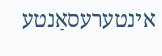אינטערעסאַנטע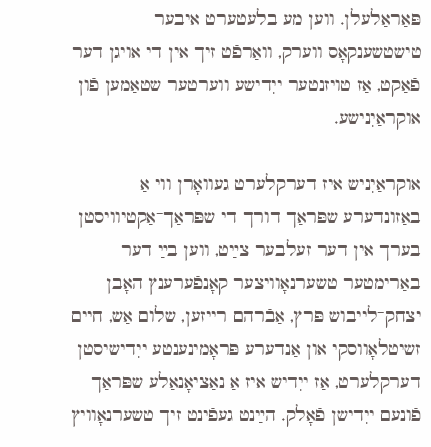פּאַראַלעלן. ווען מע בלעטערט איבער טישטשענקאָס ווערק, וואַרפֿט זיך אין די אויגן דער פֿאַקט, אַז טויזנטער ייִדישע ווערטער שטאַמען פֿון אוקראַיִנישע.

אוקראַיִניש איז דערקלערט געוואָרן ווי אַ באַזונדערע שפּראַך דורך די שפּראַך־אַקטיוויסטן בערך אין דער זעלבער צײַט, ווען בײַ דער באַרימטער טשערנאָוויצער קאָנפֿערענץ האָבן יצחק־לייבוש פּרץ, אַבֿרהם רייזען, שלום אַש, חיים זשיטלאָווסקי און אַנדערע פּראָמינענטע ייִדישיסטן דערקלערט, אַז ייִדיש איז אַ נאַציאָנאַלע שפּראַך פֿונעם ייִדישן פֿאָלק. הײַנט געפֿינט זיך טשערנאָוויץ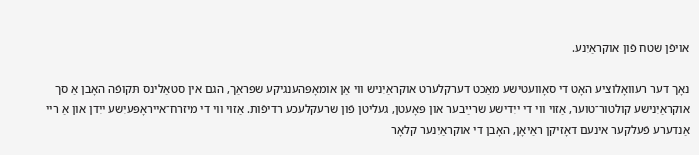אויפֿן שטח פֿון אוקראַיִנע.

נאָך דער רעוואָלוציע האָט די סאָוועטישע מאַכט דערקלערט אוקראַיִניש ווי אַן אומאָפּהענגיקע שפּראַך, הגם אין סטאַלינס תּקופֿה האָבן אַ סך אוקראַיִנישע קולטור־טוער, אַזוי ווי די ייִדישע שרײַבער און פּאָעטן, געליטן פֿון שרעקלעכע רדיפֿות. אַזוי ווי די מיזרח־אייראָפּעיִשע ייִדן און אַ ריי אַנדערע פֿעלקער אינעם דאָזיקן ראַיאָן, האָבן די אוקראַיִנער קלאָר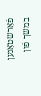פֿאַרשטאַנען במשך פֿון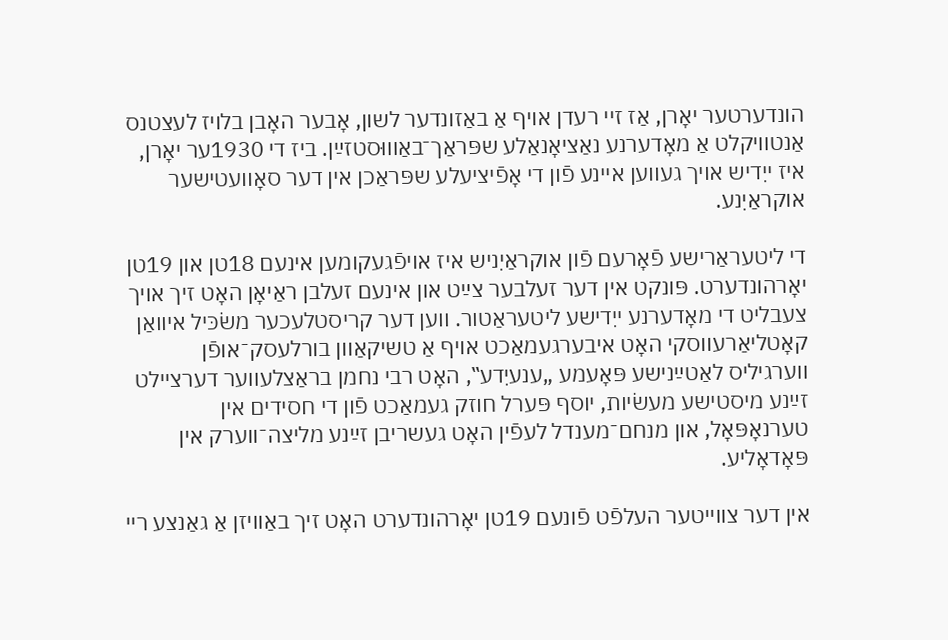הונדערטער יאָרן, אַז זיי רעדן אויף אַ באַזונדער לשון, אָבער האָבן בלויז לעצטנס אַנטוויקלט אַ מאָדערנע נאַציאָנאַלע שפּראַך־באַוווּסטזײַן. ביז די 1930ער יאָרן, איז ייִדיש אויך געווען איינע פֿון די אָפֿיציעלע שפּראַכן אין דער סאָוועטישער אוקראַיִנע.

די ליטעראַרישע פֿאָרעם פֿון אוקראַיִניש איז אויפֿגעקומען אינעם 18טן און 19טן יאָרהונדערט. פּונקט אין דער זעלבער צײַט און אינעם זעלבן ראַיאָן האָט זיך אויך צעבליט די מאָדערנע ייִדישע ליטעראַטור. ווען דער קריסטלעכער משׂכּיל איוואַן קאָטליאַרעווסקי האָט איבערגעמאַכט אויף אַ טשיקאַוון בורלעסק־אופֿן ווערגיליס לאַטײַנישע פּאָעמע „ענעיִדע‟, האָט רבי נחמן בראַצלעווער דערציילט זײַנע מיסטישע מעשׂיות, יוסף פּערל חוזק געמאַכט פֿון די חסידים אין טערנאָפּאָל, און מנחם־מענדל לעפֿין האָט געשריבן זײַנע מליצה־ווערק אין פּאָדאָליע.

אין דער צווייטער העלפֿט פֿונעם 19טן יאָרהונדערט האָט זיך באַוויזן אַ גאַנצע ריי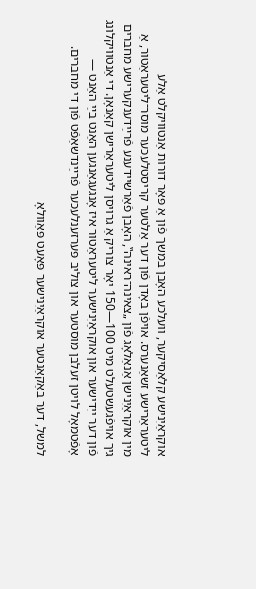אוקראַיִנישע קלאַסיקער, וועלכע האָבן במשך פֿון אַ פּאָר דורות אַנטוויקלט אַלע ליטעראַרישע זשאַנערס. אויפֿן באָדן פֿון דער אַלטער קריסטלעכער מוסר־ליטעראַטור, אַ מין אוקראַיִנישן אַנאַלאָג פֿון „צאינה־ראינה‟, האָבן פֿאַרשיידענע פֿרײַדענקערישע מחברים גיך אויפֿגעשטעלט מיט 100—150 יאָר צוריק אַ גרויסן ליטעראַרישן קאַנאָן. די אַנטוויקלונג פֿון דער ייִדישער און אוקראַיִנישער ליטעראַטור איז אָנגעגאַנגען האַנט בײַ האַנט — אָפֿטמאָל לויטן זעלבן מוסטער און צוליב פּערזענלעכער פֿרײַנדשאַפֿט פֿון די מחברים.

למשל, דער באַקאַנטער אוקראַיִנישער פּאָעט פּאַוולאָ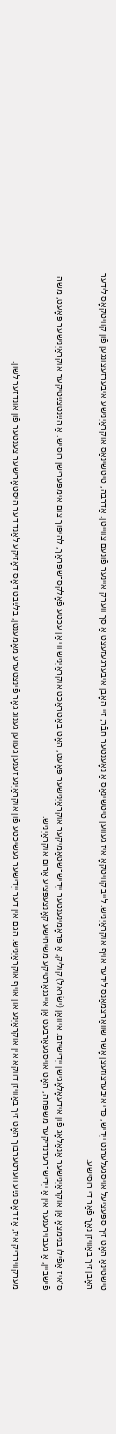טישטינאַ האָט זיך ספּעציעל אויסגעלערנט ייִדיש, כּדי איבערצוזעצן אָשר שוואַרצמאַנס לידער אויף אוקראַיִניש. לייב קוויטקאָ איז געווען טיטשינאַס אַ נאָענטער חבֿר; זיי האָבן איבערגעזעצט אַ סך ווערק איינער פֿונעם צווייטן. אַדרבה, טיטשינאַס אוקראַיִנישע איבערזעצונגען פֿון קוויטקאָס לידער האָבן זיך באַוויזן נאַָך פֿאַר די רוסישע.

ס׳איז אַפֿילו בנימצאָ אַן אוקראַיִנישער אַנאַלאָג פֿון אידעאָלאָגישן ייִדישיזם. איוואַן (ישׂראל) קוליק, אַ פּראָמינענטער ייִדיש־שטאַמיקער אוקראַיִנישער פּאָעט, האָט באַטראַכט אוקראַיִניש ווי אַן עכטע פֿאָלקס־שפּראַך, להיפּוך צום אימפּערישן רוסיש. אַ הײַנטצײַטיקער אוקראַיִנישער פּאָעט, משה פֿישביין, אַ געבוירענער אין אַ ייִדיש־רעדנדיקער משפּחה, האָט אויסגעאַרבעט אַן אייגנאַרטיקע משיחישע קאָנצעפּציע אַרום אוקראַיִניש.

מערקווירדיק איז, אַז דאָס נײַע ווערטערבוך האָט זיך באַוויזן דווקא אין אוקראַיִנע און אויף אוקראַיִניש. הגם אין דער ייִדישער געשיכטע פֿון אוקראַיִנע זענען געווען גענוג גאָר פֿינצטערע מאָמענטן, בלײַבט דאָס דאָזיקע לאַנד דער היסטאָרישער צענטער פֿון אונדזער לשון.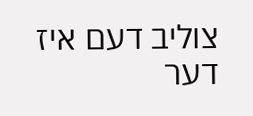צוליב דעם איז דער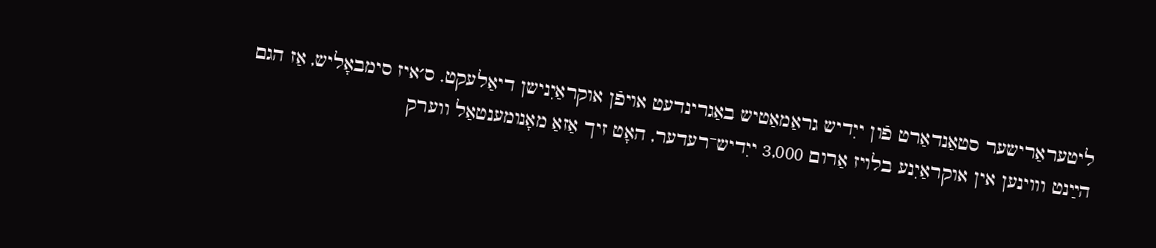ליטעראַרישער סטאַנדאַרט פֿון ייִדיש גראַמאַטיש באַגרינדעט אויפֿן אוקראַיִנישן דיאַלעקט. ס׳איז סימבאָליש, אַז הגם הײַנט וווינען אין אוקראַיִנע בלויז אַרום 3,000 ייִדיש־רעדער, האָט זיך אַזאַ מאָנומענטאַל ווערק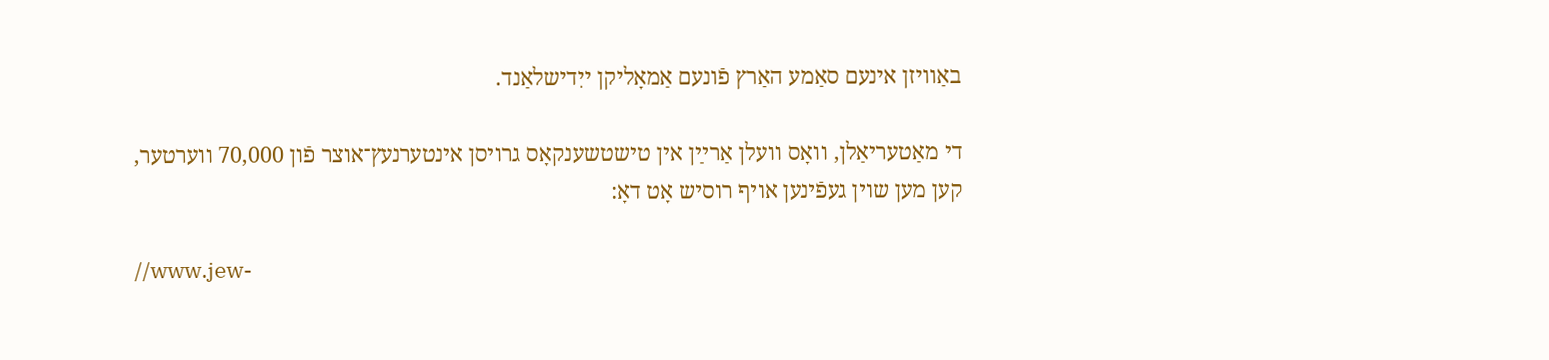באַוויזן אינעם סאַמע האַרץ פֿונעם אַמאָליקן ייִדישלאַנד.

די מאַטעריאַלן, וואָס וועלן אַרײַן אין טישטשענקאָס גרויסן אינטערנעץ־אוצר פֿון 70,000 ווערטער, קען מען שוין געפֿינען אויף רוסיש אָט דאָ:

//www.jew-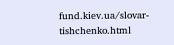fund.kiev.ua/slovar-tishchenko.html